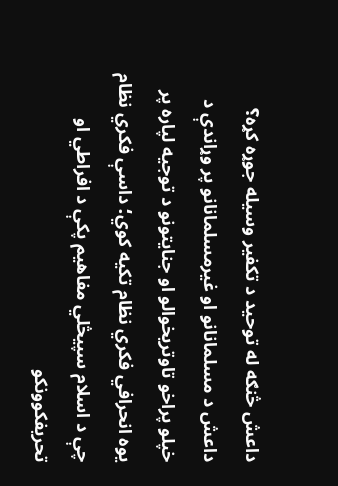داعش څنګه له توحید د تکفیر وسیله جوړه کړه؟
داعش د مسلمانانو او غیرمسلمانانو پر وړاندې د خپلو پراخو تاوتریخوالو او جنایتونو د توجیه لپاره پر یوه انحرافي فکري نظام تکیه کوي؛ داسې فکري نظام چې د اسلام سپيڅلي مفاهیم پکې د افراطي او تحریفکوونکو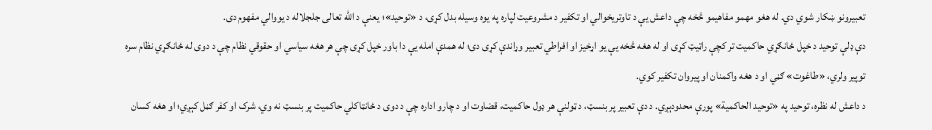تعبیرونو ښکار شوي دي. له هغو مهمو مفاهیمو څخه چې داعش یې د تاوتریخوالي او تکفیر د مشروعیت لپاره په یوه وسیله بدل کړی، د «توحید»؛ یعنې د الله تعالی جلجلاله د یووالي مفهوم دی.
دې ډلې توحید د خپل ځانګړي حاکمیت تر کچې راټیټ کړی او له هغه څخه یې یو اړخیز او افراطي تعبیر وړاندې کړی دی؛ له همدې امله یې دا باور خپل کړی چې هر هغه سیاسي او حقوقي نظام چې د دوی له ځانګړي نظام سره توپیر ولري، «طاغوت» ګڼي او د هغه واکمنان او پیروان تکفیر کوي.
د داعش له نظره، توحید په «توحید الحاکمیة» پورې محدودېږي. د دې تعبیر پر بنسټ، د ټولنې هر ډول حاکمیت، قضاوت او د چارو اداره چې د دوی د ځانټاکلي حاکمیت پر بنسټ نه وي، شرک او کفر ګڼل کېږي؛ او هغه کسان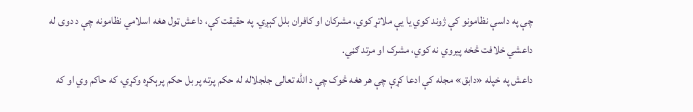چې په داسې نظامونو کې ژوند کوي یا یې ملاتړ کوي، مشرکان او کافران بلل کېږي. په حقیقت کې، داعش ټول هغه اسلامي نظامونه چې د دوی له داعشي خلافت څخه پیروي نه کوي، مشرک او مرتد ګڼي.
داعش په خپله «دابق» مجله کې ادعا کړې چې هر هغه څوک چې د الله تعالی جلجلاله له حکم پرته پر بل حکم پرېکړه وکړي، که حاکم وي او که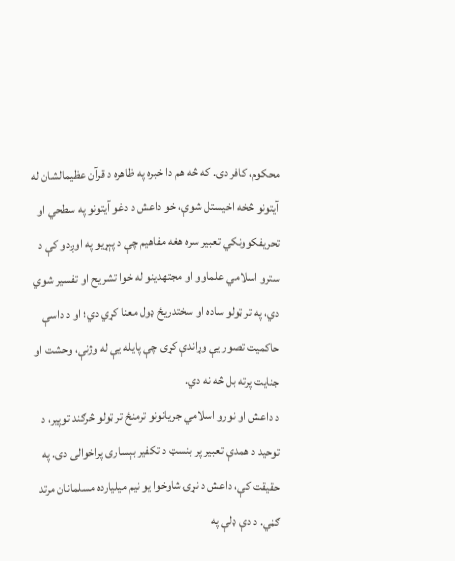محکوم، کافر دی. که څه هم دا خبره په ظاهره د قرآن عظیمالشان له آیتونو څخه اخیستل شوې، خو داعش د دغو آیتونو په سطحي او تحریفکوونکي تعبیر سره هغه مفاهیم چې د پېړیو په اوږدو کې د سترو اسلامي علماوو او مجتهدینو له خوا تشریح او تفسیر شوي دي، په تر ټولو ساده او سختدریځ ډول معنا کړي دي؛ او د داسې حاکمیت تصور یې وړاندې کړی چې پایله یې له وژنې، وحشت او جنایت پرته بل څه نه دي.
د داعش او نورو اسلامي جریانونو ترمنځ تر ټولو څرګند توپیر، د توحید د همدې تعبیر پر بنسټ د تکفیر بېساری پراخوالی دی. په حقیقت کې، داعش د نړۍ شاوخوا یو نیم میلیارده مسلمانان مرتد ګڼي. د دې ډلې په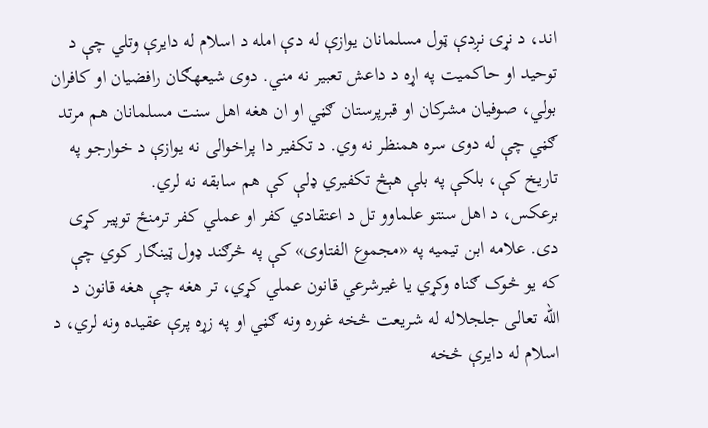اند، د نړۍ نږدې ټول مسلمانان یوازې له دې امله د اسلام له دایرې وتلي چې د توحید او حاکمیت په اړه د داعش تعبیر نه مني. دوی شیعهګان رافضیان او کافران بولي، صوفیان مشرکان او قبرپرستان ګڼي او ان هغه اهل سنت مسلمانان هم مرتد ګڼي چې له دوی سره همنظر نه وي. د تکفیر دا پراخوالی نه یوازې د خوارجو په تاریخ کې، بلکې په بلې هېڅ تکفیري ډلې کې هم سابقه نه لري.
برعکس، د اهل سنتو علماوو تل د اعتقادي کفر او عملي کفر ترمنځ توپیر کړی دی. علامه ابن تیمیه په «مجموع الفتاوی» کې په څرګند ډول ټینګار کوي چې که یو څوک ګناه وکړي یا غیرشرعي قانون عملي کړي، تر هغه چې هغه قانون د الله تعالی جلجلاله له شریعت څخه غوره ونه ګڼي او په زړه پرې عقیده ونه لري، د اسلام له دایرې څخه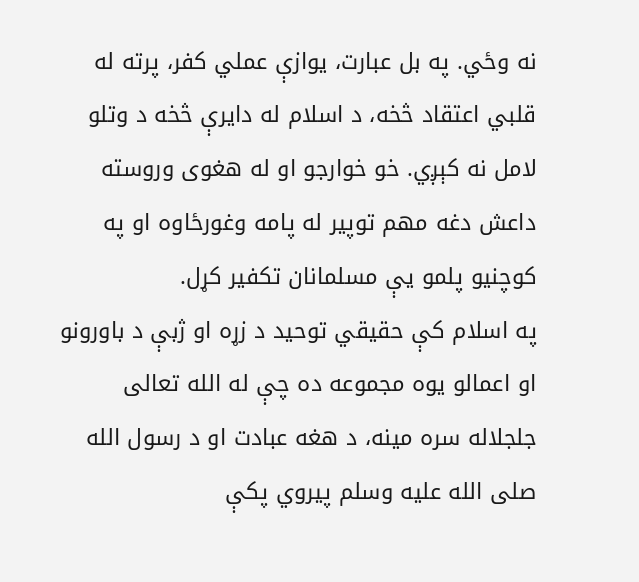نه وځي. په بل عبارت، یوازې عملي کفر، پرته له قلبي اعتقاد څخه، د اسلام له دایرې څخه د وتلو لامل نه کېږي. خو خوارجو او له هغوی وروسته داعش دغه مهم توپیر له پامه وغورځاوه او په کوچنیو پلمو یې مسلمانان تکفیر کړل.
په اسلام کې حقیقي توحید د زړه او ژبې د باورونو او اعمالو یوه مجموعه ده چې له الله تعالی جلجلاله سره مینه، د هغه عبادت او د رسول الله صلی الله علیه وسلم پیروي پکې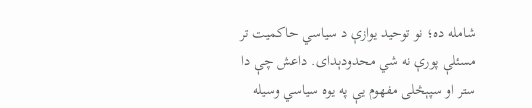شامله ده؛ نو توحید یوازې د سیاسي حاکمیت تر مسئلې پورې نه شي محدودېدای. داعش چې دا ستر او سپېڅلی مفهوم یې په یوه سیاسي وسیله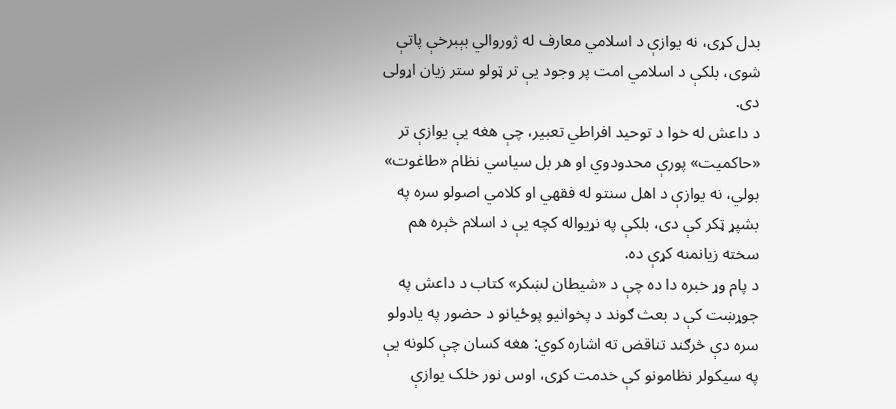بدل کړی، نه یوازې د اسلامي معارف له ژوروالي بېبرخې پاتې شوی، بلکې د اسلامي امت پر وجود یې تر ټولو ستر زیان اړولی دی.
د داعش له خوا د توحید افراطي تعبیر، چې هغه یې یوازې تر «حاکمیت» پورې محدودوي او هر بل سیاسي نظام «طاغوت» بولي، نه یوازې د اهل سنتو له فقهي او کلامي اصولو سره په بشپړ ټکر کې دی، بلکې په نړیواله کچه یې د اسلام څېره هم سخته زیانمنه کړې ده.
د پام وړ خبره دا ده چې د «شیطان لښکر» کتاب د داعش په جوړښت کې د بعث ګوند د پخوانیو پوځيانو د حضور په یادولو سره دې څرګند تناقض ته اشاره کوي: هغه کسان چې کلونه یې په سیکولر نظامونو کې خدمت کړی، اوس نور خلک یوازې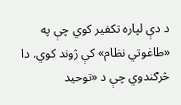د دې لپاره تکفیر کوي چې په «طاغوتي نظام» کې ژوند کوي. دا څرګندوي چې د «توحید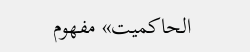الحاکمیت» مفهوم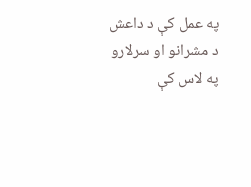په عمل کې د داعش د مشرانو او سرلارو په لاس کې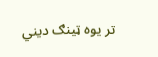تر یوه ټینګ دیني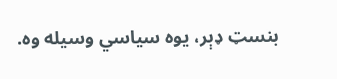بنسټ ډېر، یوه سیاسي وسیله وه.